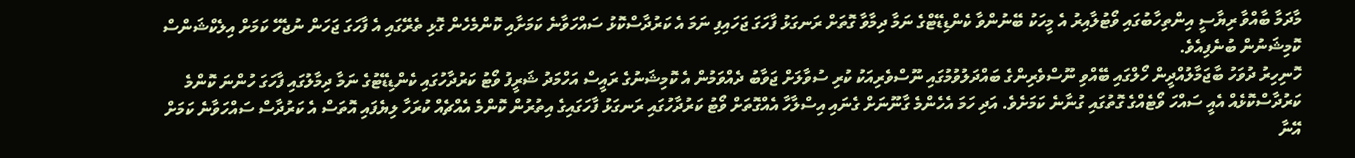މާދަމާ ބާއްވާ ރިޔާސީ އިންތިހާބުގައި ވޯޓުލާއިރު އެ މީހަކު ބޭނުންވާ ކެންޑިޑޭޓްގެ ނަމާ ދިމާވާ ގޮތަށް ރަނގަޅު ފާހަގަ ޖަހައިފި ނަމަ އެ ކަރުދާސްކޮޅު ސައްހަވާނެ ކަމަށާއި ކޮންމެހެން ގޮޅި ތެރޭގައި އެ ފާހަގަ ޖަހަން ނުޖެހޭ ކަމަށް އިލެކްޝަންސް ކޮމިޝަނުން ބުނެފިއެވެ.
ހޮނިހިރު ދުވަހު ބާޖަމާލުއްދީން ހޯލްގައި ބޭއްވި ނޫސްވެރިންގެ ބައްދަލުވުމުގައި ނޫސްވެރިއަކު ކުރި ސުވާލަށް ޖަވާބު ދެއްވަމުން އެ ކޮމިޝަނުގެ ރައީސް އަހްމަދު ޝަރީފު ވޯޓު ކަރުދާހުގައި ކެންޑިޑޭޓުގެ ނަމާ ދިމާލުގައި ފާހަގަ ހުންނަ ކޮންމެ ކަރުދާސްކޮޅެއް އެއީ ސައްހަ ވޯޓެއްގެ ގޮތުގައި ގުނާނެ ކަމަށެވެ. އަދި ހަމަ އެހެންމެ ގާނޫނަށް ގެނައި އިސްލާހާ އެއްގޮތަށް ވޯޓު ކަރުދާހުގައި ރަނގަޅު ފާހަގައިގެ އިތުރުން ކޮންމެ އެއްޗެއް ކުރަހާ ލިޔެފައި އޮތަސް އެ ކަރުދާސް ސައްހަވާނެ ކަމަށް އޭނާ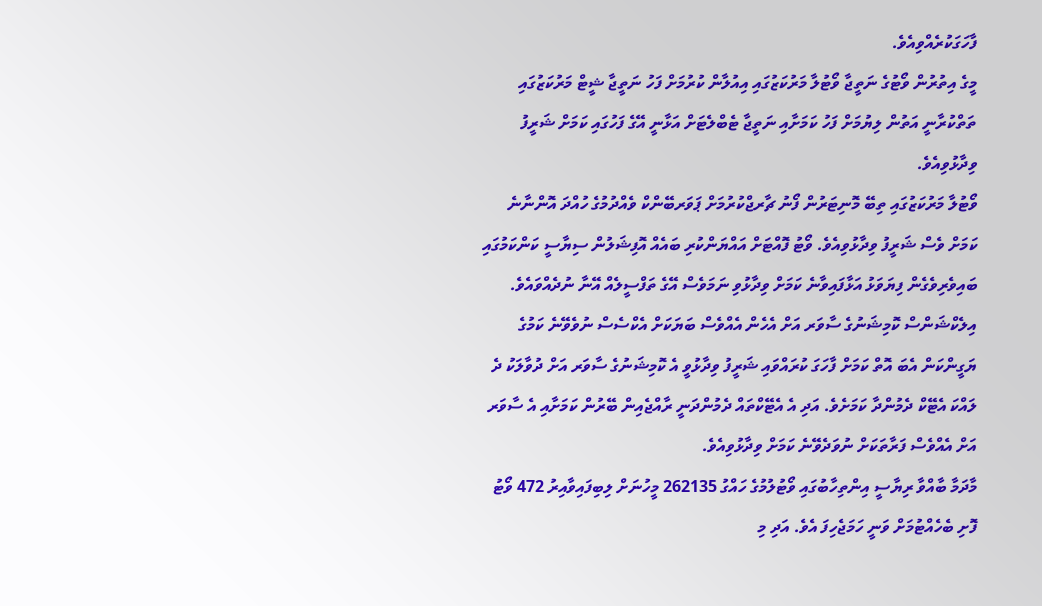ފާހަގަކުރެއްވިއެވެ.
މީގެ އިތުރުން ވޯޓުގެ ނަތީޖާ ވޯޓުލާ މަރުކަޒުގައި އިއުލާން ކުރުމަށް ފަހު ނަތީޖާ ޝީޓް މަރުކަޒުގައި ތަތްކުރާނީ އަތުން ލިޔުމަށް ފަހު ކަމަށާއި ނަތީޖާ ޓެބްލެޓަށް އަޅާނީ އޭގެ ފަހުގައި ކަމަށް ޝަރީފު ވިދާޅުވިއެވެ.
ވޯޓުލާ މަރުކަޒުގައި ތިބޭ މޮނިޓަރުން ފޯނު ޗާރޖްކުރުމަށް ޕަވަރބޭންކް ވެއްދުމުގެ ހުއްދަ އޮންނާނެ ކަމަށް ވެސް ޝަރީފު ވިދާޅުވިއެވެ. ވޯޓު ފޮއްޓަށް އައްޔަންކުރި ބައެއް އޮފިޝަލުން ސިޔާސީ ކަންކަމުގައި ބައިވެރިވެގެން ފިޔަވަޅު އަޅާފައިވާނެ ކަމަށް ވިދާޅުވި ނަމަވެސް އޭގެ ތަފްސީލެއް އޭނާ ނުދެއްވައެވެ.
އިލެކްޝަންސް ކޮމިޝަނުގެ ސާވަރ އަށް އެހެން އެއްވެސް ބަޔަކަށް އެކްސެސް ނުވެވޭނެ ކަމުގެ ޔަގީންކަން އެބަ އޮތް ކަމަށް ފާހަގަ ކުރައްވައި ޝަރީފު ވިދާޅުވީ އެ ކޮމިޝަނުގެ ސާވަރ އަށް ދުވާލަކު ދެ ލައްކަ އެޓޭކް ދެމުންދާ ކަމަށެވެ. އަދި އެ އެޓޭކްތައް ދެމުންދަނީ ރާއްޖެއިން ބޭރުން ކަމަށާއި އެ ސާވަރ އަށް އެއްވެސް ފަރާތަކަށް ނުވަދެވޭނެ ކަމަށް ވިދާޅުވިއެވެ.
މާދަމާ ބާއްވާ ރިޔާސީ އިންތިހާބުގައި ވޯޓުލުމުގެ ހައްގު 262135 މީހުނަށް ލިބިފައިވާއިރު 472 ވޯޓު ފޮށި ބެހެއްޓުމަށް ވަނީ ހަމަޖެހިފަ އެވެ. އަދި މި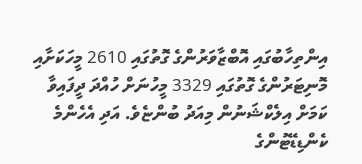އިންތިހާބުގައި އޮބްޒާވަރުންގެ ގޮތުގައި 2610 މީހަކަށާއި މޮނިޓަރުންގެ ގޮތުގައި 3329 މީހުނަށް ހުއްދަ ދީފައިވާ ކަމަށް އިލެކްޝަނުން މިއަދު ބުންޏެވެ. އަދި އެހެންމެ ކެންޑިޑޭޓުންގެ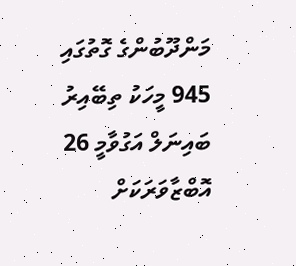މަންދޫބުންގެ ގޮތުގައި 945 މީހަކު ތިބޭއިރު ބައިނަލް އަގުވާމީ 26 އޮބްޒާވަރަކަށް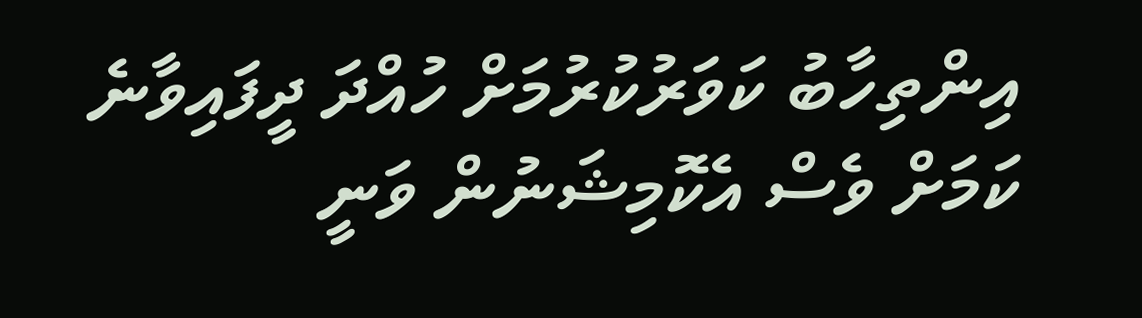އިންތިހާބު ކަވަރުކުރުމަށް ހުއްދަ ދީފައިވާނެ ކަމަށް ވެސް އެކޮމިޝަނުން ވަނީ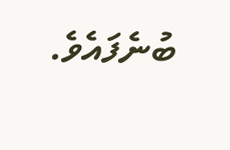ބުނެފައެވެ.